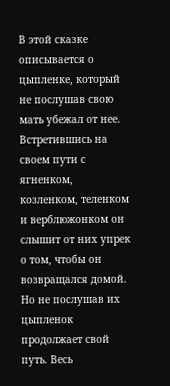В этой сказке описывается о цыпленке, который не послушав свою мать убежал от нее. Встретившись на своем пути с ягненком, козленком, теленком и верблюжонком он слышит от них упрек о том, чтобы он возвращался домой. Но не послушав их цыпленок продолжает свой путь. Весь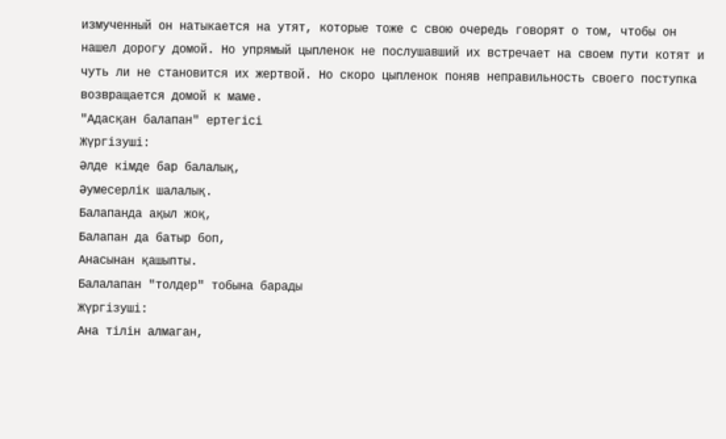измученный он натыкается на утят, которые тоже с свою очередь говорят о том, чтобы он нашел дорогу домой. Но упрямый цыпленок не послушавший их встречает на своем пути котят и чуть ли не становится их жертвой. Но скоро цыпленок поняв неправильность своего поступка возвращается домой к маме.
"Адасқан балапан" ертегісі
Жүргізуші:
Әлде кімде бар балалық,
Әумесерлік шалалық.
Балапанда ақыл жоқ,
Балапан да батыр боп,
Анасынан қашыпты.
Балалапан "толдер" тобына барады
Жүргізуші:
Ана тілін алмаган,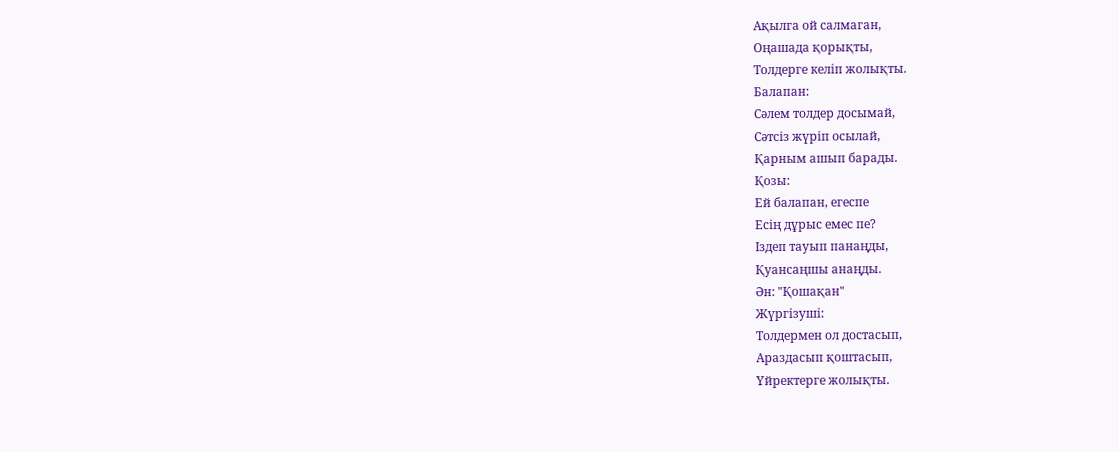Ақылга ой салмаган,
Оңашада қорықты,
Толдерге келіп жолықты.
Балапан:
Сәлем толдер досымай,
Сәтсіз жүріп осылай,
Қарным ашып барады.
Қозы:
Ей балапан, егеспе
Есің дұрыс емес пе?
Іздеп тауып панаңды,
Қуансаңшы анаңды.
Ән: "Қошақан"
Жүргізуші:
Толдермен ол достасып,
Араздасып қоштасып,
Үйректерге жолықты.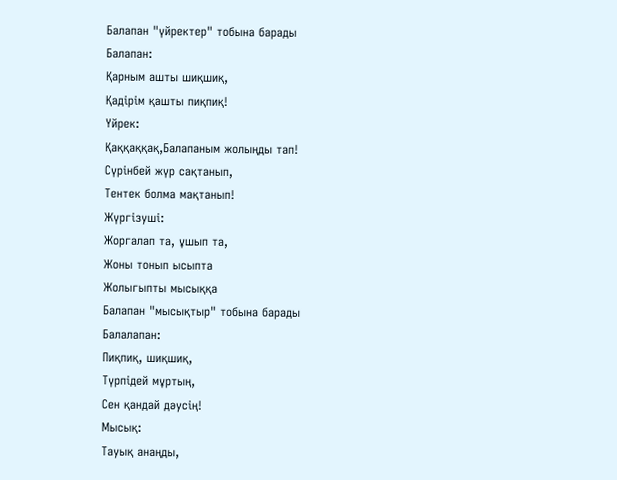Балапан "үйректер" тобына барады
Балапан:
Қарным ашты шиқшиқ,
Қадірім қашты пиқпиқ!
Үйрек:
Қаққаққақ,Балапаным жолыңды тап!
Сүрінбей жүр сақтанып,
Тентек болма мақтанып!
Жүргізуші:
Жоргалап та, ұшып та,
Жоны тонып ысыпта
Жолыгыпты мысыққа
Балапан "мысықтыр" тобына барады
Балалапан:
Пиқпиқ, шиқшиқ,
Түрпідей мұртың,
Сен қандай дәусің!
Мысық:
Тауық анаңды,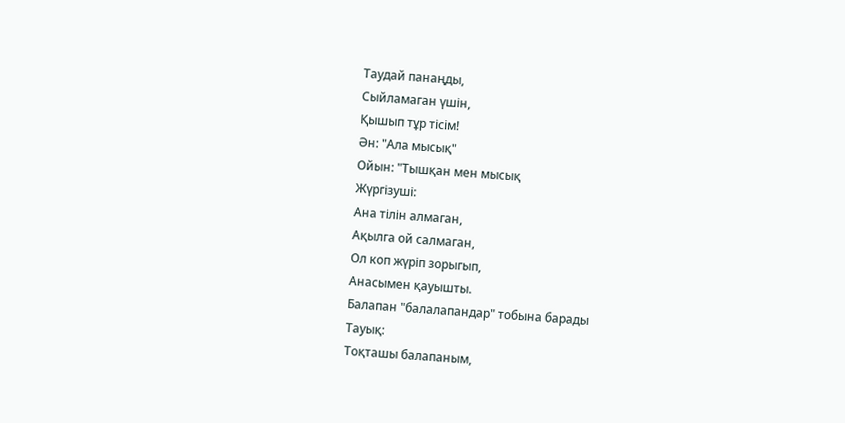Таудай панаңды,
Сыйламаган үшін,
Қышып тұр тісім!
Ән: "Ала мысық"
Ойын: "Тышқан мен мысық
Жүргізуші:
Ана тілін алмаган,
Ақылга ой салмаган,
Ол коп жүріп зорыгып,
Анасымен қауышты.
Балапан "балалапандар" тобына барады
Тауық:
Тоқташы балапаным,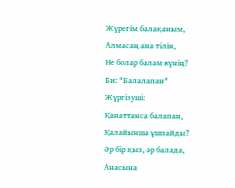Жүрегім балақаным,
Алмасаң ана тілін,
Не болар балам күнің?
Би: "Балалапан"
Жүргізуші:
Қанаттанса балапан,
Қалайынша ұшпайды?
Әр бір қыз, әр балада,
Анасына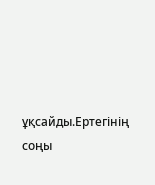ұқсайды.Ертегінің соңы